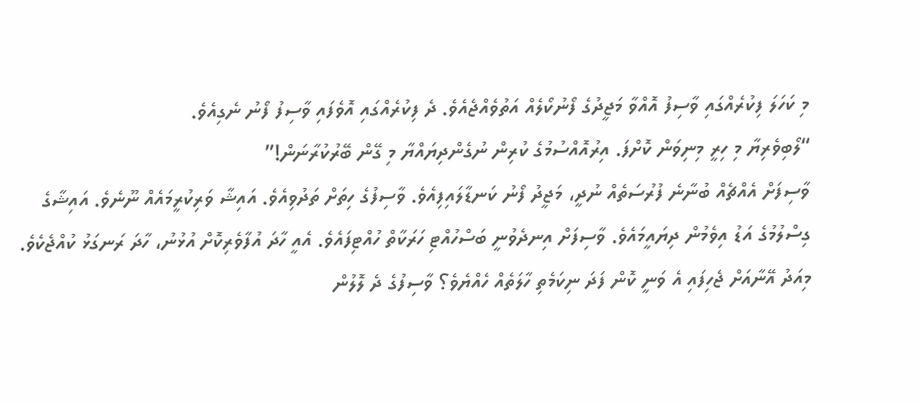މި ކަހަލަ ފިކުރެއްގައި ވާސިފު އޮއްވާ މަޖީދުގެ ފޯނުކޯލެއް އަތުވެއްޖެއެވެ. ދެ ފިކުރެއްގައި އޮވެފައި ވާސިފު ފޯނު ނެގިއެވެ.
“ލޯބިވެރިޔާ މި ހިރީ މިނިވަން ކޮށްފަ. އިރުއޮއްސުމުގެ ކުރިން ނުގެންދިޔައްޔާ މި ގޭން ބޭރުކުރާނަން!”
ވާސިފަށް އެއްޗެއް ބުނާނެ ފުރުސަތެއް ނުދީ، މަޖީދު ފޯނު ކަނޑާލައިފިއެވެ. ވާސިފުގެ ހިތަށް ތަދުވިއެވެ. އައިޝާ ވަރިކުރީމައެއް ނޫނެވެ. އައިޝާގެ ގިސްލުމުގެ އަޑު އިވެމުން ދިޔައީމައެވެ. ވާސިފަށް އިނދެވުނީ ބަސްހުއްޓި ހަރަކާތް ހުއްޓިފައެވެ. އެއީ ހާދަ އުފާވެރިކޮށް އުޅުނު، ހާދަ ރަނގަޅު ކުއްޖެކެވެ. މިއަދު އޭނާއަށް ޖެހިފައި އެ ވަނީ ކޮން ފަދަ ނިކަމެތި ހާލަތެއް ހެއްޔެވެ؟ ވާސިފުގެ ދެ ލޮލުން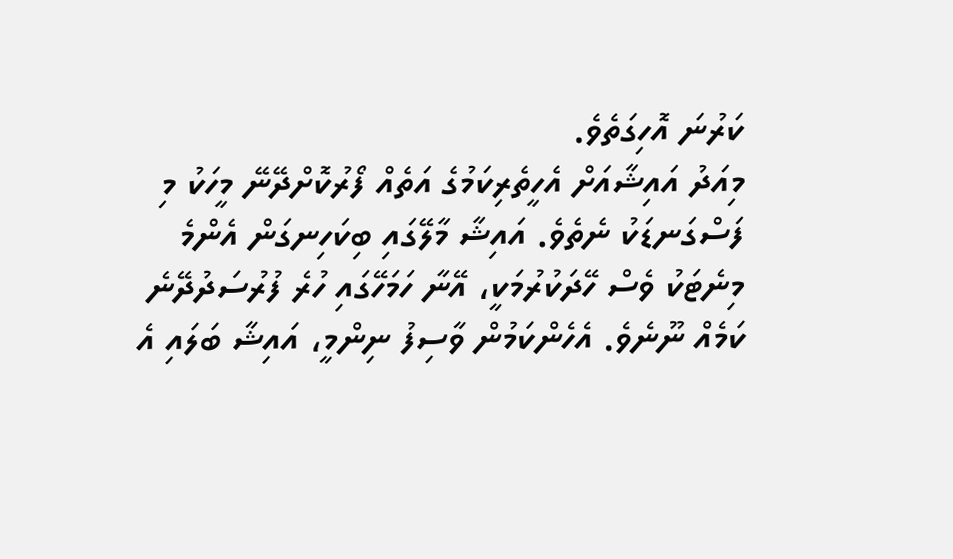ކަރުނަ އޮހިގަތެވެ.
މިއަދު އައިޝާއަށް އެހީތެރިކަމުގެ އަތެއް ފޯރުކޮށްދޭނޭ މީހަކު މި ފަސްގަނޑަކު ނެތެވެ. އައިޝާ މާލޭގައި ބިކަހިނގަން އެންމެ މިނެޓަކު ވެސް ހޭދަކުރުމަކީ، އޭނާ ހަމަހޭގައި ހުރެ ފުރުސަދުދޭނެ ކަމެއް ނޫނެވެ. އެހެންކަމުން ވާސިފު ނިންމީ، އައިޝާ ބަލައި އެ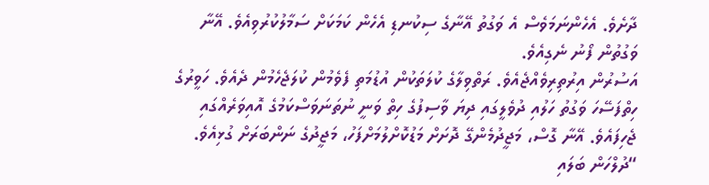ދާށެވެ. އެހެންނަމަވެސް އެ ވަގުތު އޭނާގެ ސިކުނޑި އެހެން ކަމަކަށް ސަމާލުކުރުވިއެވެ. އޭނާ ވަގުތުން ފޯނު ނެގިއެވެ.
އަސުރުން އިރުތިރިވެއްޖެއެވެ. ރަތްވިލާގެ ކުލަތަކުން އުޑުމަތި ފެވެމުން ކުލަޖެހެމުން ދެއެވެ. ހަވީރުގެ ހިތްފަސޭހަ ވަގުތު ހަލުއި ދުވެލީގައި ދިޔަ ވާސިފުގެ ހިތް ވަނީ ނުތަނަވަސްކަމުގެ އޮއިވަރެއްގައި ޖެހިފައެވެ. އޭނާ ގޮސް، މަޖީދުމެންގޭ ދޮށަށް މަޑުކޮށްލުމަށްފަހު، މަޖީދުގެ ނަންބަރަށް ގުޅިއެވެ.
“ދުލްހަން ބަލައި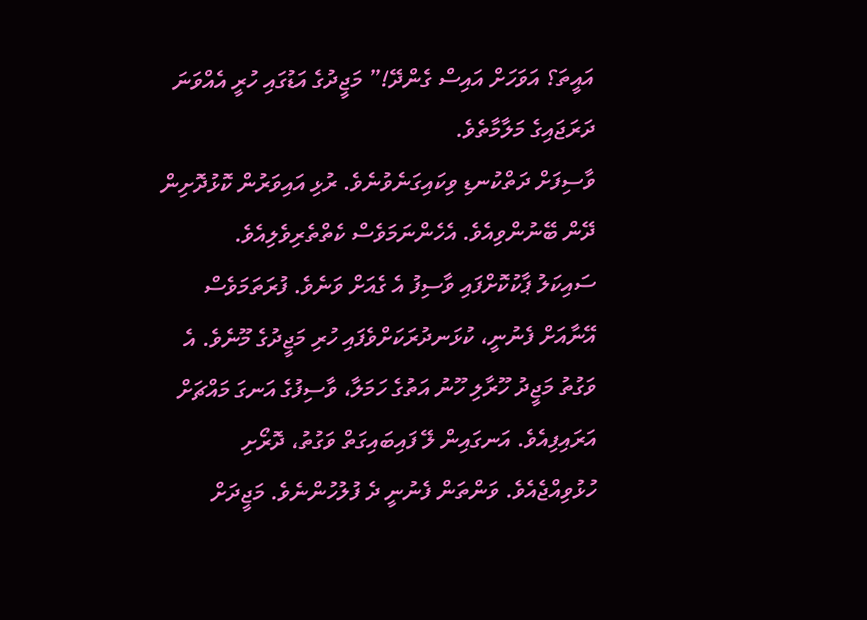އައީތަ؟ އަވަހަށް އައިސް ގެންދޭ!” މަޖީދުގެ އަޑުގައި ހުރީ އެއްވަނަ ދަރަޖައިގެ މަލާމާތެވެ.
ވާސިފަށް ދަތްކުނޑި ވިކައިގަނެވުނެވެ. ރުޅި އައިވަރުން ކޮޅުދޮށިން ދޭން ބޭނުންވިއެވެ. އެހެންނަމަވެސް ކެތްތެރިވެލިއެވެ.
ސައިކަލު ޕާކުކޮށްފައި ވާސިފު އެ ގެއަށް ވަނެވެ. ފުރަތަމަވެސް އޭނާއަށް ފެނުނީ، ކުޅަނދުރަކަށްވެފައި ހުރި މަޖީދުގެ މޫނެވެ. އެ ވަގުތު މަޖީދު ހޫރާލި ހޫނު އަތުގެ ހަމަލާ، ވާސިފުގެ އަނގަ މައްޗަށް އަރައިފިއެވެ. އަނގައިން ލޭ ފައިބައިގަތް ވަގުތު، ދޮރޯށި ހުޅުވިއްޖެއެވެ. ވަންތަން ފެނުނީ ދެ ފުލުހުންނެވެ. މަޖީދަށް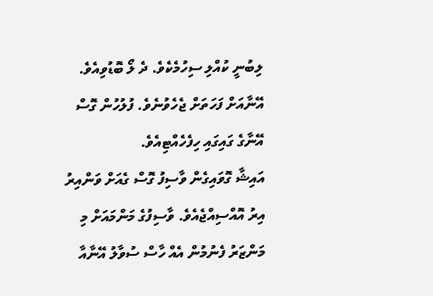ލިބުނީ ކުއްލި ސިހުމެކެވެ. ދެ ލޯ ބޮޑުވިއެވެ. އޭނާއަށް ފަހަތަށް ޖެހެވުނެވެ. ފުލުހުން ގޮސް އޭނާގެ ގައިގައި ހިފެހެއްޓިއެވެ.
އައިޝާ ގޮވައިގެން ވާސިފު ގޮސް ގެއަށް ވަންއިރު އިރު އޮއްސިއްޖެއެވެ. ވާސިފުގެ މަންމައަށް މި މަންޒަރު ފެނުމުން އެއް ހާސް ސުވާލު އޭނާއާ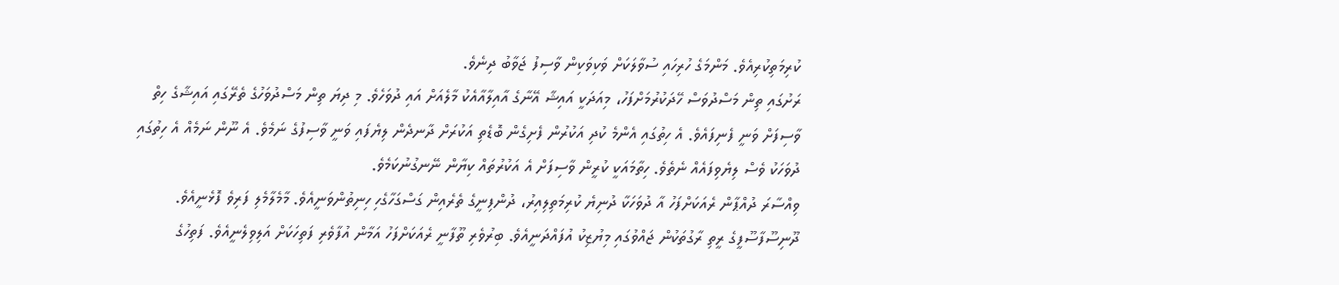ކުރިމަތިކުރިއެވެ. މަންމަގެ ހުރިހައި ސުވާލަކަށް ވަކިވަކިން ވާސިފު ޖަވާބު ދިނެވެ.
ރަށުގައި ތިން މަސްދުވަސް ހޭދަކުރުމަށްފަހު، މިއަދަކީ އައިޝާ އޭނާގެ އާއިލާއާއެކު މާލެއަށް އައި ދުވަހެވެ. މި ދިޔަ ތިން މަސްދުވަހުގެ ތެރޭގައި އައިޝާގެ ހިތް ވާސިފަށް ވަނީ ފެނިފައެވެ. އެ ހިތުގައި އެންމެ ކުދި އަކުރުން ފެށިގެން ބޮޑެތި އަކުރަށް ދާނދެން ލިޔެފައި ވަނީ ވާސިފުގެ ނަމެވެ. އެ ނޫން ނަމެއް އެ ހިތުގައި ދުވަހަކު ވެސް ލިޔެވިފައެއް ނެތެވެ. ހިތާމައަކީ ކުރީން ވާސިފަށް އެ އަކުރުތައް ކިޔާން ނޭނގުނުކަމެވެ.
ވިއްސާރަ ދުއްޕާން ރެއަކަށްފަހު އާ ދުވަހަކާ ދުނިޔެ ކުރިމަތިލިއިރު، ދުންފިނީގެ ތެރެއިން ގަސްގަހާގެހި ހިނިތުންވަނީއެވެ. މާމެލާމެލި ފަރިވެ ފޮޅެނީއެވެ. ދޫނިސޫފާސޫފީގެ ރީތި ރާގުތަކުން ޖައްވުގައި މިޔުޒިކު އުފައްދަނީއެވެ. ބިރުވެރި ތޫފާނީ ރެއަކަށްފަހު އަމާން އުފާވެރި ފަތިހަކަށް އަލިވިލެނީއެވެ. ފަތިހުގެ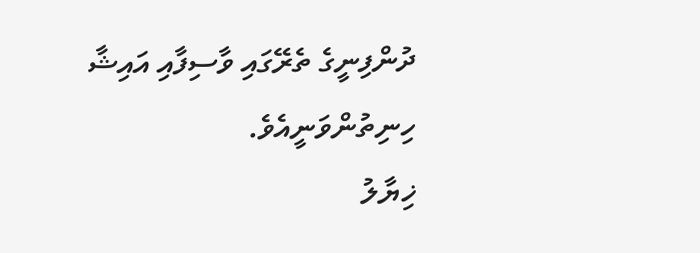ދުންފިނީގެ ތެރޭގައި ވާސިފާއި އައިޝާ ހިނިތުންވަނީއެވެ.
ޚިޔާލު